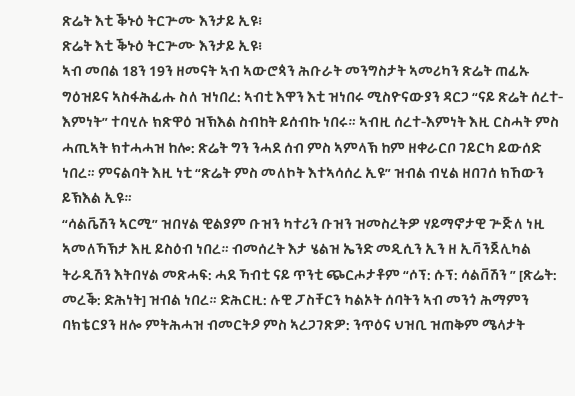ጽሬት እቲ ቕኑዕ ትርጕሙ እንታይ ኢዩ፧
ጽሬት እቲ ቕኑዕ ትርጕሙ እንታይ ኢዩ፧
ኣብ መበል 18ን 19ን ዘመናት ኣብ ኣውሮጳን ሕቡራት መንግስታት ኣመሪካን ጽሬት ጠፊኡ ግዕዝይና ኣስፋሕፊሑ ስለ ዝነበረ: ኣብቲ እዋን እቲ ዝነበሩ ሚስዮናውያን ዳርጋ “ናይ ጽሬት ሰረተ-እምነት” ተባሂሉ ክጽዋዕ ዝኽእል ስብከት ይሰብኩ ነበሩ። ኣብዚ ሰረተ-እምነት እዚ ርስሓት ምስ ሓጢኣት ክተሓሓዝ ከሎ: ጽሬት ግን ንሓደ ሰብ ምስ ኣምላኽ ከም ዘቀራርቦ ገይርካ ይውሰድ ነበረ። ምናልባት እዚ ነቲ “ጽሬት ምስ መለኮት እተኣሳሰረ ኢዩ” ዝብል ብሂል ዘበገሰ ክኸውን ይኽእል ኢዩ።
“ሳልቬሽን ኣርሚ” ዝበሃል ዊልያም ቡዝን ካተሪን ቡዝን ዝመስረትዎ ሃይማኖታዊ ጕጅለ ነዚ ኣመለኻኽታ እዚ ይስዕብ ነበረ። ብመሰረት እታ ሄልዝ ኤንድ መዲሲን ኢን ዘ ኢቫንጀሊካል ትራዲሽን እትበሃል መጽሓፍ: ሓደ ኻብቲ ናይ ጥንቲ ጭርሖታቶም “ሶፕ: ሱፕ: ሳልቨሽን ” [ጽሬት: መረቕ: ድሕነት] ዝብል ነበረ። ድሕርዚ: ሉዊ ፓስቸርን ካልኦት ሰባትን ኣብ መንጎ ሕማምን ባክቴርያን ዘሎ ምትሕሓዝ ብመርትዖ ምስ ኣረጋገጽዎ: ንጥዕና ህዝቢ ዝጠቅም ሜላታት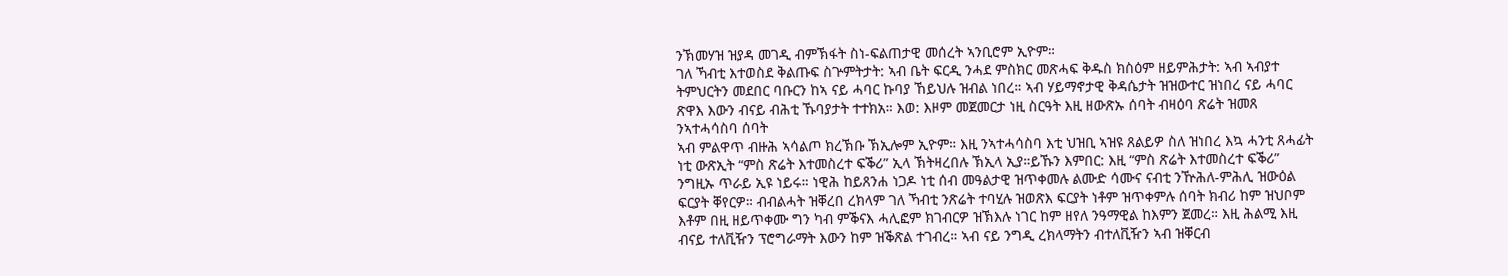ንኽመሃዝ ዝያዳ መገዲ ብምኽፋት ስነ-ፍልጠታዊ መሰረት ኣንቢሮም ኢዮም።
ገለ ኻብቲ እተወስደ ቅልጡፍ ስጕምትታት: ኣብ ቤት ፍርዲ ንሓደ ምስክር መጽሓፍ ቅዱስ ክስዕም ዘይምሕታት: ኣብ ኣብያተ ትምህርትን መደበር ባቡርን ከኣ ናይ ሓባር ኩባያ ኸይህሉ ዝብል ነበረ። ኣብ ሃይማኖታዊ ቅዳሴታት ዝዝውተር ዝነበረ ናይ ሓባር ጽዋእ እውን ብናይ ብሕቲ ኹባያታት ተተክአ። እወ: እዞም መጀመርታ ነዚ ስርዓት እዚ ዘውጽኡ ሰባት ብዛዕባ ጽሬት ዝመጸ ንኣተሓሳስባ ሰባት
ኣብ ምልዋጥ ብዙሕ ኣሳልጦ ክረኽቡ ኽኢሎም ኢዮም። እዚ ንኣተሓሳስባ እቲ ህዝቢ ኣዝዩ ጸልይዎ ስለ ዝነበረ እኳ ሓንቲ ጸሓፊት ነቲ ውጽኢት “ምስ ጽሬት እተመስረተ ፍቕሪ” ኢላ ኽትዛረበሉ ኽኢላ ኢያ።ይኹን እምበር: እዚ “ምስ ጽሬት እተመስረተ ፍቕሪ” ንግዚኡ ጥራይ ኢዩ ነይሩ። ነዊሕ ከይጸንሐ ነጋዶ ነቲ ሰብ መዓልታዊ ዝጥቀመሉ ልሙድ ሳሙና ናብቲ ንዅሕለ-ምሕሊ ዝውዕል ፍርያት ቐየርዎ። ብብልሓት ዝቐረበ ረክላም ገለ ኻብቲ ንጽሬት ተባሂሉ ዝወጽእ ፍርያት ነቶም ዝጥቀምሉ ሰባት ክብሪ ከም ዝህቦም እቶም በዚ ዘይጥቀሙ ግን ካብ ምቕናእ ሓሊፎም ክገብርዎ ዝኽእሉ ነገር ከም ዘየለ ንዓማዊል ከእምን ጀመረ። እዚ ሕልሚ እዚ ብናይ ተለቪዥን ፕሮግራማት እውን ከም ዝቕጽል ተገብረ። ኣብ ናይ ንግዲ ረክላማትን ብተለቪዥን ኣብ ዝቐርብ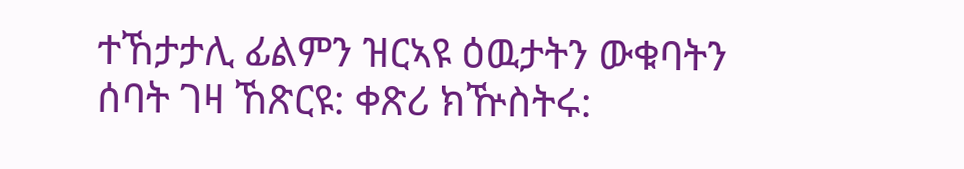ተኸታታሊ ፊልምን ዝርኣዩ ዕዉታትን ውቁባትን ሰባት ገዛ ኸጽርዩ: ቀጽሪ ክዅስትሩ: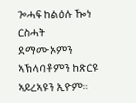ጐሓፍ ከልዕሉ ዀነ ርስሓት ደማሙኦምን ኣኽላባቶምን ከጽርዩ ኣይረኣዩን ኢዮም።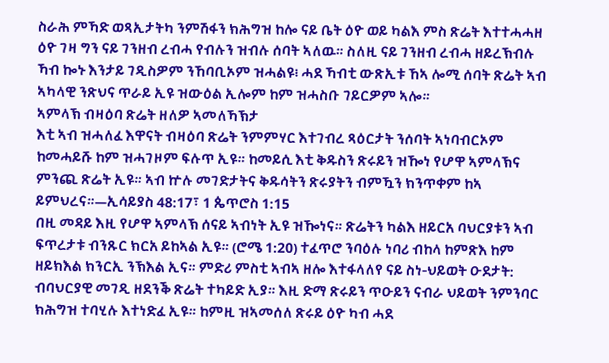ስራሕ ምኻድ ወጻኢታትካ ንምሽፋን ክሕግዝ ከሎ ናይ ቤት ዕዮ ወይ ካልእ ምስ ጽሬት እተተሓሓዘ ዕዮ ገዛ ግን ናይ ገንዘብ ረብሓ የብሉን ዝብሉ ሰባት ኣለዉ። ስለዚ ናይ ገንዘብ ረብሓ ዘይረኽብሉ ኻብ ኰኑ እንታይ ገዲስዎም ንኸባቢኦም ዝሓልዩ፧ ሓደ ኻብቲ ውጽኢቱ ኸኣ ሎሚ ሰባት ጽሬት ኣብ ኣካላዊ ንጽህና ጥራይ ኢዩ ዝውዕል ኢሎም ከም ዝሓስቡ ገይርዎም ኣሎ።
ኣምላኽ ብዛዕባ ጽሬት ዘለዎ ኣመለኻኽታ
እቲ ኣብ ዝሓለፈ እዋናት ብዛዕባ ጽሬት ንምምሃር እተገብረ ጻዕርታት ንሰባት ኣነባብርኦም ከመሓይሹ ከም ዝሓገዞም ፍሉጥ ኢዩ። ከመይሲ እቲ ቅዱስን ጽሩይን ዝዀነ የሆዋ ኣምላኽና ምንጪ ጽሬት ኢዩ። ኣብ ኵሉ መገድታትና ቅዱሳትን ጽሩያትን ብምዃን ክንጥቀም ከኣ ይምህረና።—ኢሳይያስ 48:17፣ 1 ጴጥሮስ 1:15
በዚ መዳይ እዚ የሆዋ ኣምላኽ ሰናይ ኣብነት ኢዩ ዝዀነና። ጽሬትን ካልእ ዘይርአ ባህርያቱን ኣብ ፍጥረታቱ ብንጹር ክርአ ይከኣል ኢዩ። (ሮሜ 1:20) ተፈጥሮ ንባዕሉ ነባሪ ብከላ ከምጽእ ከም ዘይክእል ክንርኢ ንኽእል ኢና። ምድሪ ምስቲ ኣብኣ ዘሎ እተፋላለየ ናይ ስነ-ህይወት ዑደታት: ብባህርያዊ መገዲ ዘደንቕ ጽሬት ተካይድ ኢያ። እዚ ድማ ጽሩይን ጥዑይን ናብራ ህይወት ንምንባር ክሕግዝ ተባሂሉ እተነድፈ ኢዩ። ከምዚ ዝኣመሰለ ጽሩይ ዕዮ ካብ ሓደ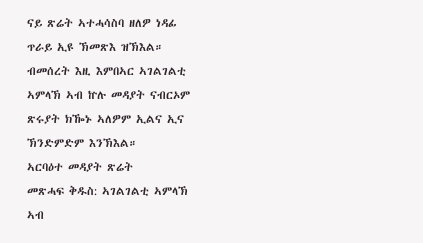ናይ ጽሬት ኣተሓሳስባ ዘለዎ ነዳፊ ጥራይ ኢዩ ኽመጽእ ዝኽእል። ብመሰረት እዚ እምበኣር ኣገልገልቲ ኣምላኽ ኣብ ኵሉ መዳያት ናብርኦም ጽሩያት ክዀኑ ኣለዎም ኢልና ኢና ኽንድምድም እንኽእል።
ኣርባዕተ መዳያት ጽሬት
መጽሓፍ ቅዱስ: ኣገልገልቲ ኣምላኽ ኣብ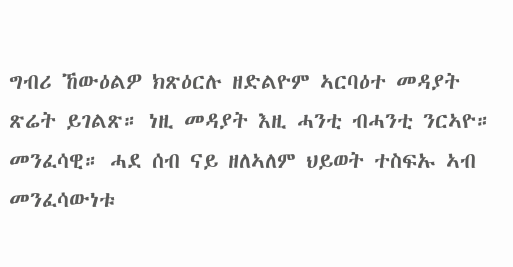ግብሪ ኸውዕልዎ ክጽዕርሉ ዘድልዮም ኣርባዕተ መዳያት ጽሬት ይገልጽ። ነዚ መዳያት እዚ ሓንቲ ብሓንቲ ንርኣዮ።
መንፈሳዊ። ሓደ ሰብ ናይ ዘለኣለም ህይወት ተስፍኡ ኣብ መንፈሳውነቱ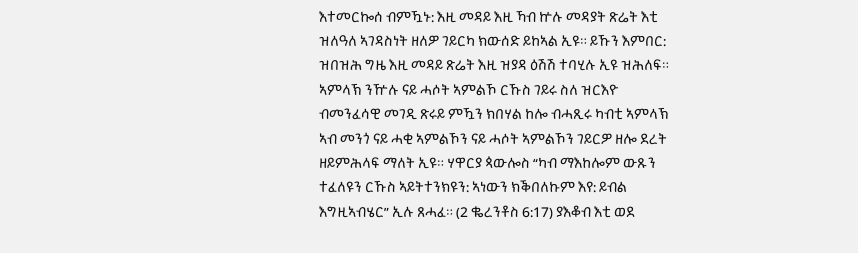እተመርኰሰ ብምዃኑ: እዚ መዳይ እዚ ኻብ ኵሉ መዳያት ጽሬት እቲ ዝለዓለ ኣገዳስነት ዘለዎ ገይርካ ክውሰድ ይከኣል ኢዩ። ይኹን እምበር: ዝበዝሕ ግዜ እዚ መዳይ ጽሬት እዚ ዝያዳ ዕሽሽ ተባሂሉ ኢዩ ዝሕለፍ። ኣምላኽ ንዅሉ ናይ ሓሶት ኣምልኾ ርኹስ ገይሩ ስለ ዝርእዮ ብመንፈሳዊ መገዲ ጽሩይ ምዃን ክበሃል ከሎ ብሓጺሩ ካብቲ ኣምላኽ ኣብ መንጎ ናይ ሓቂ ኣምልኾን ናይ ሓሶት ኣምልኾን ገይርዎ ዘሎ ደረት ዘይምሕላፍ ማለት ኢዩ። ሃዋርያ ጳውሎስ “ካብ ማእከሎም ውጹን ተፈለዩን ርኹስ ኣይትተንክዩን: ኣነውን ክቕበለኩም እየ: ይብል እግዚኣብሄር” ኢሉ ጸሓፈ። (2 ቈረንቶስ 6:17) ያእቆብ እቲ ወደ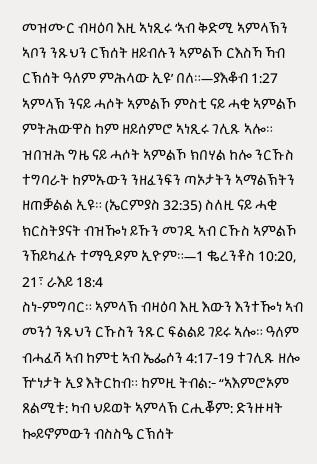መዝሙር ብዛዕባ እዚ ኣነጺሩ ‘ኣብ ቅድሚ ኣምላኽን ኣቦን ንጹህን ርኽሰት ዘይብሉን ኣምልኾ ርእስኻ ኻብ ርኽሰት ዓለም ምሕላው ኢዩ’ በለ።—ያእቆብ 1:27
ኣምላኽ ንናይ ሓሶት ኣምልኾ ምስቲ ናይ ሓቂ ኣምልኾ ምትሕውዋስ ከም ዘይሰምሮ ኣነጺሩ ገሊጹ ኣሎ። ዝበዝሕ ግዜ ናይ ሓሶት ኣምልኾ ክበሃል ከሎ ንርኹስ ተግባራት ከምኡውን ንዘፈንፍን ጣኦታትን ኣማልኽትን ዘጠቓልል ኢዩ። (ኤርምያስ 32:35) ስለዚ ናይ ሓቂ ክርስትያናት ብዝዀነ ይኹን መገዲ ኣብ ርኹስ ኣምልኾ ንኸይካፈሉ ተማዒዶም ኢዮም።—1 ቈረንቶስ 10:20, 21፣ ራእይ 18:4
ስነ-ምግባር። ኣምላኽ ብዛዕባ እዚ እውን እንተዀነ ኣብ መንጎ ንጹህን ርኹስን ንጹር ፍልልይ ገይሩ ኣሎ። ዓለም ብሓፈሻ ኣብ ከምቲ ኣብ ኤፌሶን 4:17-19 ተገሊጹ ዘሎ ዅነታት ኢያ እትርከብ። ከምዚ ትብል:- “ኣእምሮኦም ጸልሚቱ: ካብ ህይወት ኣምላኽ ርሒቖም: ድንዙዛት ኰይኖምውን ብስስዔ ርኽሰት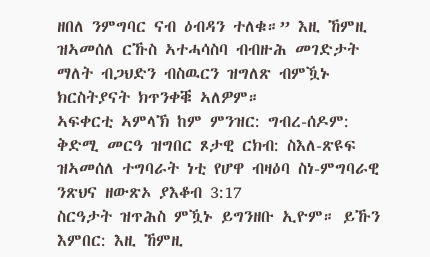ዘበለ ንምግባር ናብ ዕብዳን ተለቁ።” እዚ ኸምዚ ዝኣመሰለ ርኹስ ኣተሓሳስባ ብብዙሕ መገድታት ማለት ብጋህድን ብስዉርን ዝግለጽ ብምዃኑ ክርስትያናት ክጥንቀቑ ኣለዎም።
ኣፍቀርቲ ኣምላኽ ከም ምንዝር: ግብረ-ሰዶም: ቅድሚ መርዓ ዝግበር ጾታዊ ርክብ: ስእለ-ጽዩፍ ዝኣመሰለ ተግባራት ነቲ የሆዋ ብዛዕባ ስነ-ምግባራዊ ንጽህና ዘውጽኦ ያእቆብ 3:17
ስርዓታት ዝጥሕስ ምዃኑ ይግንዘቡ ኢዮም። ይኹን እምበር: እዚ ኸምዚ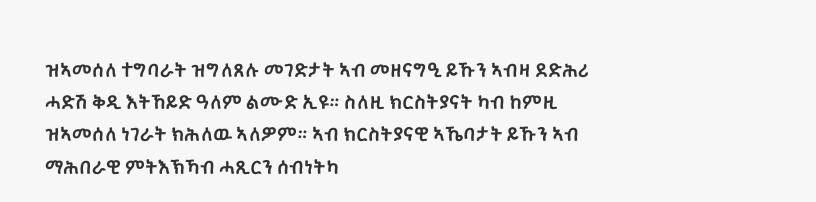ዝኣመሰለ ተግባራት ዝግለጸሉ መገድታት ኣብ መዘናግዒ ይኹን ኣብዛ ደድሕሪ ሓድሽ ቅዲ እትኸይድ ዓለም ልሙድ ኢዩ። ስለዚ ክርስትያናት ካብ ከምዚ ዝኣመሰለ ነገራት ክሕለዉ ኣለዎም። ኣብ ክርስትያናዊ ኣኼባታት ይኹን ኣብ ማሕበራዊ ምትእኽኻብ ሓጺርን ሰብነትካ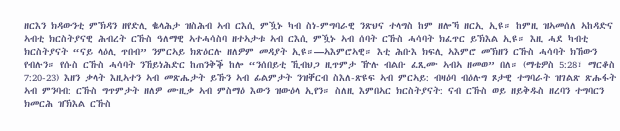ዘርእን ክዳውንቲ ምኽዳን ዘየድሊ ቈላሕታ ዝስሕብ ኣብ ርእሲ ምዃኑ ካብ ስነ-ምግባራዊ ንጽህና ተላግስ ከም ዘሎኻ ዘርኢ ኢዩ። ከምዚ ዝኣመሰለ ኣከዳድና ኣብቲ ክርስትያናዊ ሕብረት ርኹስ ዓለማዊ ኣተሓሳስባ ዘተኣታቱ ኣብ ርእሲ ምዃኑ ኣብ ሰባት ርኹስ ሓሳባት ክፈጥር ይኽእል ኢዩ። እዚ ሓደ ካብቲ ክርስትያናት “ናይ ላዕሊ ጥበብ” ንምርኣይ ክጽዕርሉ ዘለዎም መዳያት ኢዩ።—ኣእምሮኣዊ። እቲ ሕቡእ ክፍሊ ኣእምሮ መኽዘን ርኹስ ሓሳባት ክኸውን የብሉን። የሱስ ርኹስ ሓሳባት ንኸይነሕድር ከጠንቅቕ ከሎ “ንሰበይቲ ኺብህጋ ዚጥምታ ዅሉ ብልቡ ፈጺሙ ኣብኣ ዘመወ” በለ። (ማቴዎስ 5:28፣ ማርቆስ 7:20-23) እዘን ቃላት እዚኣተን ኣብ መጽሔታት ይኹን ኣብ ፊልምታት ንዝቐርብ ስእለ-ጽዩፍ ኣብ ምርኣይ: ብዛዕባ ብዕሉግ ጾታዊ ተግባራት ዝገልጽ ጽሑፋት ኣብ ምንባብ: ርኹስ ግጥምታት ዘለዎ ሙዚቃ ኣብ ምስማዕ እውን ዝውዕላ ኢየን። ስለዚ እምበኣር ክርስትያናት: ናብ ርኹስ ወይ ዘይቅዱስ ዘረባን ተግባርን ክመርሕ ዝኽእል ርኹስ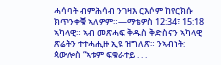ሓሳባት ብምሕሳብ ንገዛእ ርእሶም ከየርክሱ ክጥንቀቑ ኣለዎም።—ማቴዎስ 12:34፣ 15:18
ኣካላዊ። ኣብ መጽሓፍ ቅዱስ ቅድስናን ኣካላዊ ጽሬትን ተተሓሒዙ ኢዩ ዝግለጽ። ንኣብነት: ጳውሎስ “ኣቱም ፍቁራተይ . . .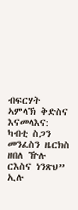ብፍርሃት ኣምላኽ ቅድስና እናመላእና: ካብቲ ስጋን መንፈስን ዜርክስ ዘበለ ዅሉ ርእስና ነንጽህ” ኢሉ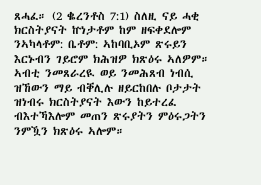ጸሓፈ። (2 ቈረንቶስ 7:1) ስለዚ ናይ ሓቂ ክርስትያናት ኵነታቶም ከም ዘፍቀደሎም ንኣካላቶም: ቤቶም: ኣከባቢኦም ጽሩይን እርኑብን ገይሮም ክሕዝዎ ክጽዕሩ ኣለዎም። ኣብቲ ንመጸራረዪ ወይ ንመሕጸብ ነብሲ ዝኸውን ማይ ብቐሊሉ ዘይርከበሉ ቦታታት ዝነብሩ ክርስትያናት እውን ከይተረፈ ብእተኻእሎም መጠን ጽሩያትን ምዕሩጋትን ንምዃን ክጽዕሩ ኣሎም።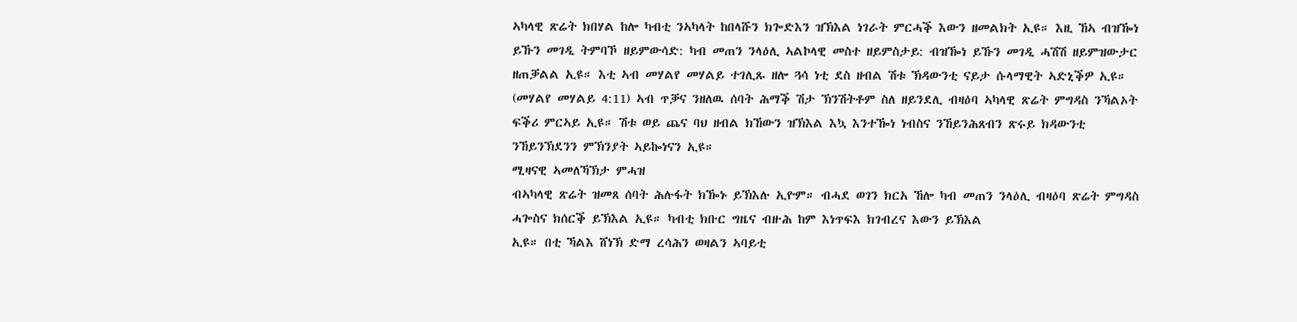ኣካላዊ ጽሬት ክበሃል ከሎ ካብቲ ንኣካላት ከበላሹን ክጐድእን ዝኽእል ነገራት ምርሓቕ እውን ዘመልክት ኢዩ። እዚ ኸኣ ብዝዀነ ይኹን መገዲ ትምባኾ ዘይምውሳድ: ካብ መጠን ንላዕሊ ኣልኮላዊ መስተ ዘይምስታይ: ብዝዀነ ይኹን መገዲ ሓሽሽ ዘይምዝውታር ዘጠቓልል ኢዩ። እቲ ኣብ መሃልየ መሃልይ ተገሊጹ ዘሎ ጓሳ ነቲ ደስ ዘብል ሽቱ ኽዳውንቲ ናይታ ሱላማዊት ኣድኒቕዎ ኢዩ። (መሃልየ መሃልይ 4:11) ኣብ ጥቓና ንዘለዉ ሰባት ሕማቕ ሽታ ኽንሽትቶም ስለ ዘይንደሊ ብዛዕባ ኣካላዊ ጽሬት ምግዳስ ንኻልኦት ፍቕሪ ምርኣይ ኢዩ። ሽቱ ወይ ጨና ባህ ዘብል ክኸውን ዝኽእል እኳ እንተዀነ ነብስና ንኸይንሕጸብን ጽሩይ ክዳውንቲ ንኸይንኽደንን ምኽንያት ኣይኰነናን ኢዩ።
ሚዛናዊ ኣመለኻኽታ ምሓዝ
ብኣካላዊ ጽሬት ዝመጸ ሰባት ሕሉፋት ክዀኑ ይኽእሉ ኢዮም። ብሓደ ወገን ክርአ ኸሎ ካብ መጠን ንላዕሊ ብዛዕባ ጽሬት ምግዳስ ሓጐስና ክሰርቕ ይኽእል ኢዩ። ካብቲ ክቡር ግዜና ብዙሕ ከም እነጥፍእ ክገብረና እውን ይኽእል
ኢዩ። በቲ ኻልእ ሸነኽ ድማ ረሳሕን ወዛልን ኣባይቲ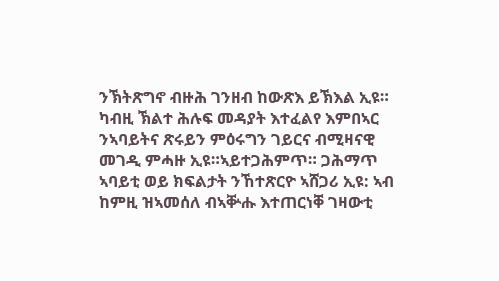ንኽትጽግኖ ብዙሕ ገንዘብ ከውጽእ ይኽእል ኢዩ። ካብዚ ኽልተ ሕሉፍ መዳያት እተፈልየ እምበኣር ንኣባይትና ጽሩይን ምዕሩግን ገይርና ብሚዛናዊ መገዲ ምሓዙ ኢዩ።ኣይተጋሕምጥ። ጋሕማጥ ኣባይቲ ወይ ክፍልታት ንኸተጽርዮ ኣሸጋሪ ኢዩ: ኣብ ከምዚ ዝኣመሰለ ብኣቝሑ እተጠርነቐ ገዛውቲ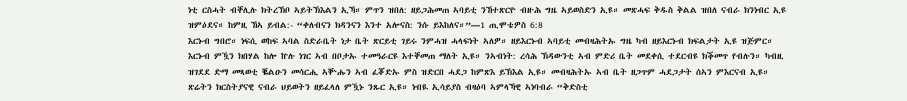ነቲ ርስሓት ብቐሊሉ ክትረኽቦ ኣይትኽእልን ኢኻ። ምጥን ዝበለ: ዘይጋሕመጠ ኣባይቲ ንኸተጽርዮ ብዙሕ ግዜ ኣይወስድን ኢዩ። መጽሓፍ ቅዱስ ቅልል ዝበለ ናብራ ክንነብር ኢዩ ዝምዕደና። ከምዚ ኸኣ ይብል:- “ቀለብናን ክዳንናን እንተ አሎናስ: ንሱ ይእከለና።”—1 ጢሞቴዎስ 6:8
እርኑብ ግበሮ። ነፍሲ ወከፍ ኣባል ስድራቤት ነታ ቤት ጽርይቲ ገይሩ ንምሓዝ ሓላፍነት ኣለዎ። ዘይእርኑብ ኣባይቲ መብዛሕትኡ ግዜ ካብ ዘይእርኑብ ክፍልታት ኢዩ ዝጅምር። እርኑብ ምዃን ክበሃል ከሎ ኵሉ ነገር ኣብ በቦታኡ ተመዓራርዩ እተቐመጠ ማለት ኢዩ። ንኣብነት: ረሳሕ ኽዳውንቲ ኣብ ምድሪ ቤት መደቀሲ ተደርብዩ ክቕመጥ የብሉን። ካብዚ ዝገደደ ድማ መጻወቲ ቘልዑን መሳርሒ ኣቝሑን ኣብ ፈቖድኡ ምስ ዝድርበ ሓደጋ ከምጽእ ይኽእል ኢዩ። መብዛሕትኡ ኣብ ቤት ዘጋጥም ሓደጋታት ሰኣን ምእርናብ ኢዩ።
ጽሬትን ክርስትያናዊ ናብራ ህይወትን ዘይፈላለ ምዃኑ ንጹር ኢዩ። ነብዪ ኢሳይያስ ብዛዕባ ኣምላኻዊ ኣነባብራ “ቅድስቲ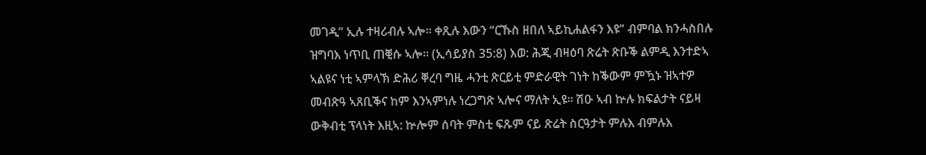መገዲ” ኢሉ ተዛሪብሉ ኣሎ። ቀጺሉ እውን “ርኹስ ዘበለ ኣይኪሐልፋን እዩ” ብምባል ክንሓስበሉ ዝግባእ ነጥቢ ጠቒሱ ኣሎ። (ኢሳይያስ 35:8) እወ: ሕጂ ብዛዕባ ጽሬት ጽቡቕ ልምዲ እንተድኣ ኣልዩና ነቲ ኣምላኽ ድሕሪ ቐረባ ግዜ ሓንቲ ጽርይቲ ምድራዊት ገነት ከቕውም ምዃኑ ዝኣተዎ መብጽዓ ኣጸቢቕና ከም እንኣምነሉ ነረጋግጽ ኣሎና ማለት ኢዩ። ሽዑ ኣብ ኵሉ ክፍልታት ናይዛ ውቅብቲ ፕላነት እዚኣ: ኵሎም ሰባት ምስቲ ፍጹም ናይ ጽሬት ስርዓታት ምሉእ ብምሉእ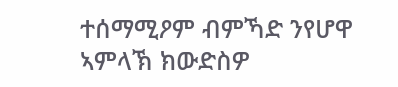ተሰማሚዖም ብምኻድ ንየሆዋ ኣምላኽ ክውድስዎ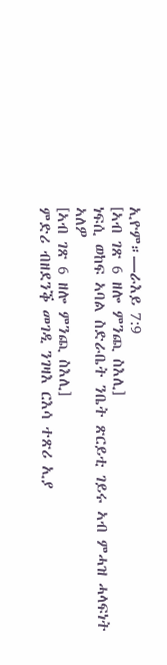ኢዮም።—ራእይ 7:9
[ኣብ ገጽ 6 ዘሎ ምንጪ ስእሊ]
ነፍሲ ወከፍ ኣባል ስድራቤት ንቤት ጽርይቲ ገይሩ ኣብ ምሓዝ ሓላፍነት ኣለዎ
[ኣብ ገጽ 6 ዘሎ ምንጪ ስእሊ]
ምድሪ ብዘደንቕ መገዲ ንገዛእ ርእሳ ተጽሪ ኢያ